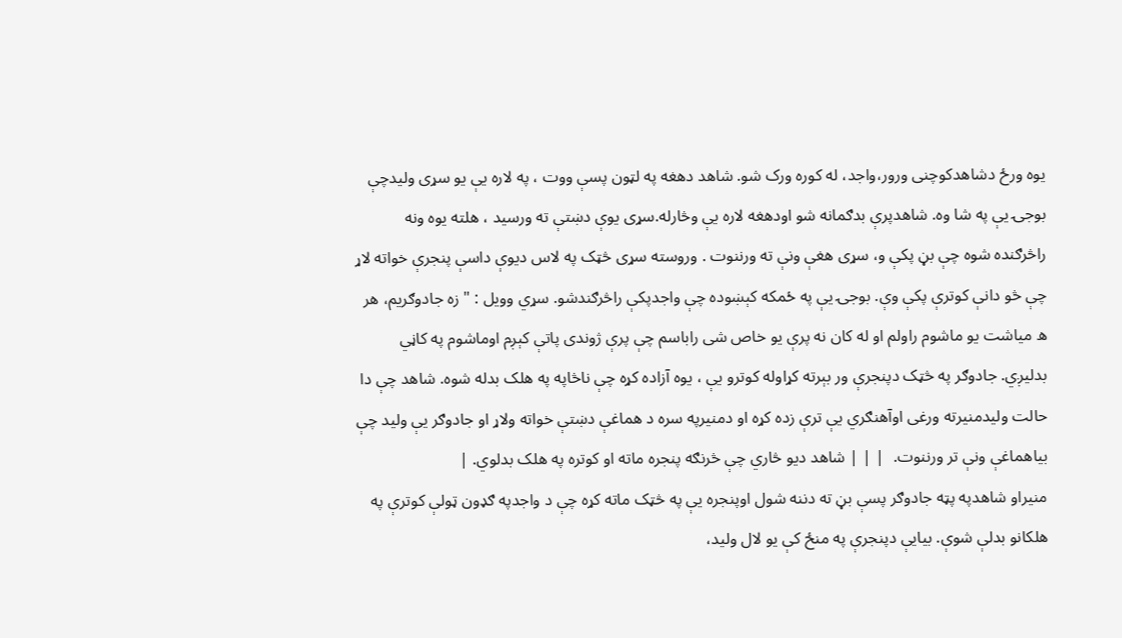يوه ورځ دشاهدکوچنی ورور،واجد، له کوره ورک شو. شاهد دهغه په لټون پسې ووت ، په لاره يې يو سړی وليدچې بوجۍ يې په شا وه. شاهدپرې بدګمانه شو اودهغه لاره يې وڅارله.سړی يوې دښتې ته ورسيد ، هلته يوه ونه راڅرګنده شوه چې بڼ پکې و، سړی هغې ونې ته ورننوت . وروسته سړی څټک په لاس ديوې داسې پنجرې خواته لاړ چې څو دانې کوترې پکې وې. بوجۍ يې په ځمکه کېښوده چې واجدپکې راڅرګندشو. سړي وويل : " زه جادوګريم، هر ه مياشت يو ماشوم راولم او له کان نه پرې يو خاص شی راباسم چې پرې ژوندی پاتې کېږم اوماشوم په کاڼي بدليږي. جادوګر په څټک دپنجرې ور بېرته کړاوله کوترو يې ، يوه آزاده کړه چې ناڅاپه په هلک بدله شوه. شاهد چې دا حالت وليدمنيرته ورغی اوآهنګري يې ترې زده کړه او دمنيرپه سره د هماغې دښتې خواته ولاړ او جادوګر يې وليد چې بياهماغې ونې تر ورننوت.  | | | شاهد ديو څاري چې څرنګه پنجره ماته او کوتره په هلک بدلوي. |
منيراو شاهدپه پټه جادوګر پسې بڼ ته دننه شول اوپنجره يې په څټک ماته کړه چې د واجدپه ګډون ټولې کوترې په هلکانو بدلې شوې. بيايې دپنجرې په منځ کې يو لال وليد،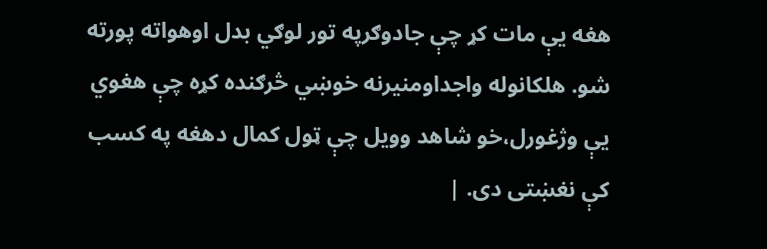هغه يې مات کړ چې جادوګرپه تور لوګي بدل اوهواته پورته شو. هلکانوله واجداومنيرنه خوښي څرګنده کړه چې هغوي يې وژغورل،خو شاهد وويل چې ټول کمال دهغه په کسب کې نغښتی دی. |